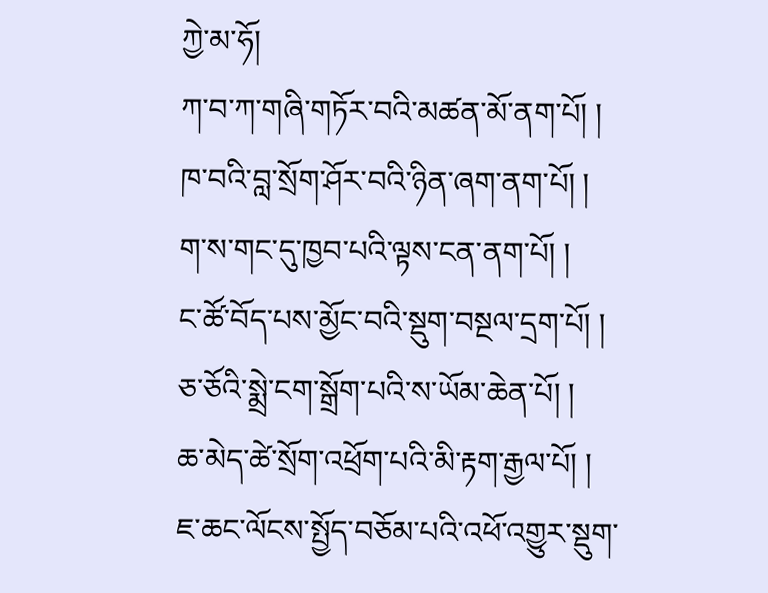ཀྱེ་མ་ཧོ།
ཀ་བ་ཀ་གཞི་གཏོར་བའི་མཚན་མོ་ནག་པོ། །
ཁ་བའི་བླ་སྲོག་ཤོར་བའི་ཉིན་ཞག་ནག་པོ། །
ག་ས་གང་དུ་ཁྱབ་པའི་ལྟས་ངན་ནག་པོ། །
ང་ཚོ་བོད་པས་མྱོང་བའི་སྡུག་བསྔལ་དྲག་པོ། །
ཅ་ཅོའི་སྨྲེ་ངག་སྒྲོག་པའི་ས་ཡོམ་ཆེན་པོ། །
ཆ་མེད་ཚེ་སྲོག་འཕྲོག་པའི་མི་རྟག་རྒྱལ་པོ། །
ཇ་ཆང་ལོངས་སྤྱོད་བཅོམ་པའི་འཕོ་འགྱུར་སྡུག་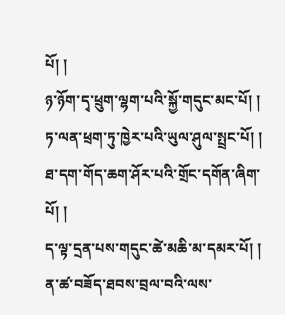པོ། །
ཉ་ཉོག་དྭ་ཕྲུག་ལྷག་པའི་སྐྱོ་གདུང་མང་པོ། །
ཏ་ལན་ཕྲག་ཏུ་ཁྱེར་པའི་ཡུལ་ཤུལ་སྤྲང་པོ། །
ཐ་དག་གོད་ཆག་ཤོར་པའི་གྲོང་དགོན་ཞིག་པོ། །
ད་ལྟ་དྲན་པས་གདུང་ཚེ་མཆི་མ་དམར་པོ། །
ན་ཚ་བཟོད་ཐབས་བྲལ་བའི་ལས་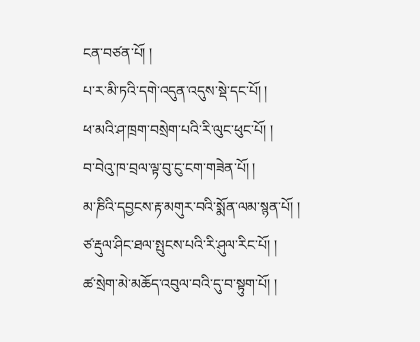ངན་བཙན་པོ། །
པ་ར་མི་ཏའི་དགེ་འདུན་འདུས་སྡེ་དང་པོ། །
ཕ་མའི་ཤ་ཁྲག་བསྲེག་པའི་རི་ལུང་ཕུང་པོ། །
བ་བེའུ་ཁ་བྲལ་ལྟ་བུ་ངུ་ངག་གཟེན་པོ། །
མ་ཎིའི་དབྱངས་རྟ་མགུར་བའི་སྨོན་ལམ་སྙན་པོ། །
ཙ་རྡུལ་ཤིང་ཐལ་སྤུངས་པའི་རི་ཤུལ་རིང་པོ། །
ཚ་སྲེག་མེ་མཆོད་འབུལ་བའི་དུ་བ་སྟུག་པོ། །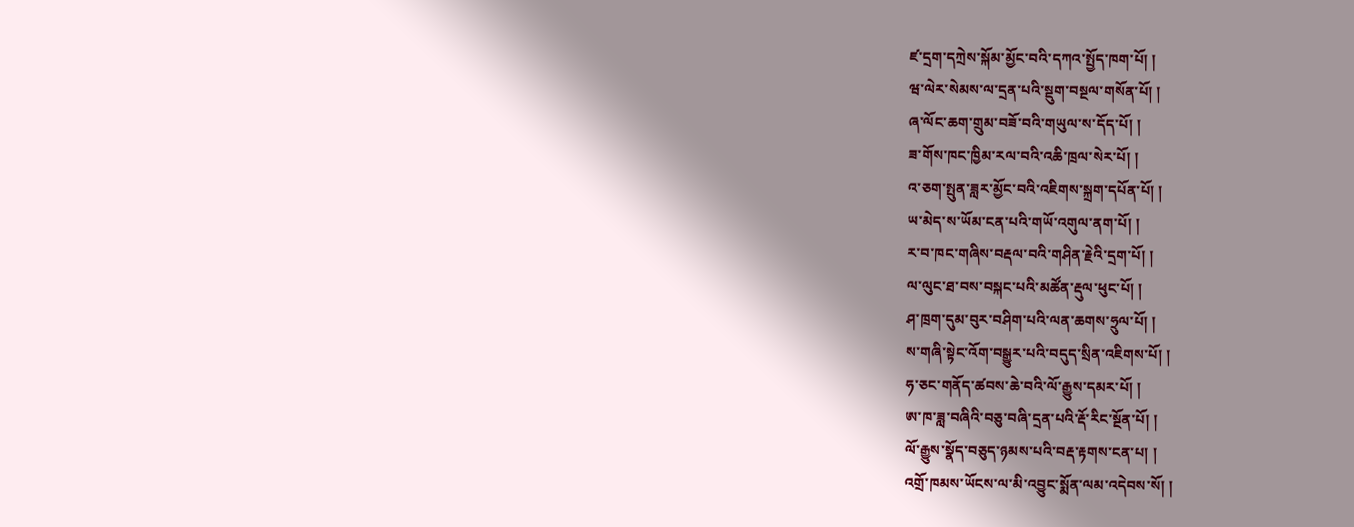ཛ་དྲག་དཀྲེས་སྐོམ་མྱོང་བའི་དཀའ་སྤྱོད་ཁག་པོ། །
ཝ་ལེར་སེམས་ལ་དྲན་པའི་སྡུག་བསྔལ་གསོན་པོ། །
ཞ་ལོང་ཆག་གྲུམ་བཟོ་བའི་གཡུལ་ས་དོད་པོ། །
ཟ་གོས་ཁང་ཁྱིམ་རལ་བའི་འཆི་ཁྲལ་སེར་པོ། །
འ་ཅག་སྤུན་ཟླར་མྱོང་བའི་འཇིགས་སྐྲག་དཔོན་པོ། །
ཡ་མེད་ས་ཡོམ་ངན་པའི་གཡོ་འགུལ་ནག་པོ། །
ར་བ་ཁང་གཞིས་བརྡལ་བའི་གཤིན་རྗེའི་དྲག་པོ། །
ལ་ལུང་ཐ་བས་བསྐང་པའི་མཚོན་རྡུལ་ཕུང་པོ། །
ཤ་ཁྲག་དུམ་བུར་བཤིག་པའི་ལན་ཆགས་ཧྲུལ་པོ། །
ས་གཞི་སྟེང་འོག་བསྒྱུར་པའི་བདུད་སྲིན་འཇིགས་པོ། །
ཧ་ཅང་གནོད་ཚབས་ཆེ་བའི་ལོ་རྒྱུས་དམར་པོ། །
ཨ་ཁ་ཟླ་བཞིའི་བཅུ་བཞི་དྲན་པའི་རྡོ་རིང་སྔོན་པོ། །
ལོ་རྒྱུས་སྣོད་བཅུད་ཉམས་པའི་བརྡ་རྟགས་ངན་པ། །
འགྲོ་ཁམས་ཡོངས་ལ་མི་འབྱུང་སྨོན་ལམ་འདེབས་སོ། །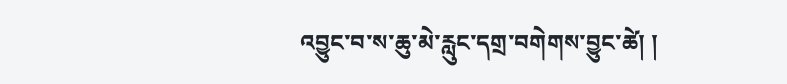འབྱུང་བ་ས་ཆུ་མེ་རླུང་དགྲ་བགེགས་བྱུང་ཚེ། །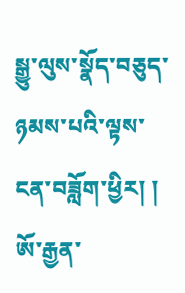སྒྱུ་ལུས་སྣོད་བཅུད་ཉམས་པའི་ལྟས་ངན་བཟློག་ཕྱིར། །
ཨོ་རྒྱན་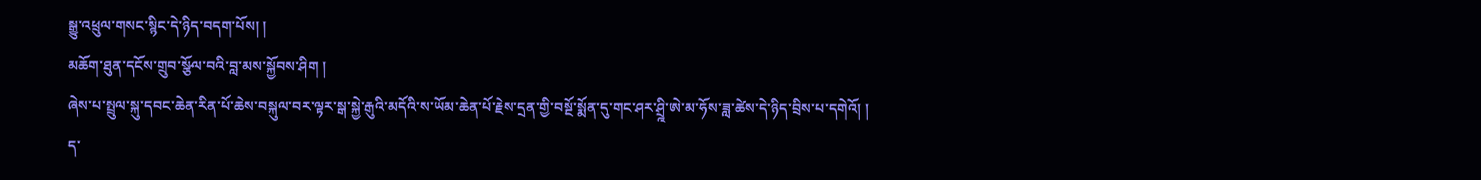སྒྱུ་འཕྲུལ་གསང་སྙིང་དེ་ཉིད་བདག་པོས། །
མཆོག་ཐུན་དངོས་གྲུབ་སྩོལ་བའི་བླ་མས་སྐྱོབས་ཤིག །
ཞེས་པ་སྤྲུལ་སྐུ་དབང་ཆེན་རིན་པོ་ཆེས་བསྐུལ་བར་ལྟར་སྒ་སྐྱེ་རྒུའི་མདོའི་ས་ཡོམ་ཆེན་པོ་རྗེས་དྲན་གྱི་བསྔོ་སྨོན་དུ་གང་ཤར་ཤྲྰི་ཨེ་མ་ཧོས་ཟླ་ཚེས་དེ་ཉིད་བྲིས་པ་དགེའོ། །
ད་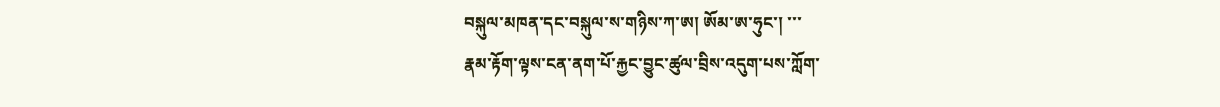བསྐུལ་མཁན་དང་བསྐུལ་ས་གཉིས་ཀ་ཨ། ཨོམ་ཨ་ཧུང་། ་་་
རྣམ་རྟོག་ལྟས་ངན་ནག་པོ་རྐྱང་བྱུང་ཚུལ་བྲིས་འདུག་པས་ཀློག་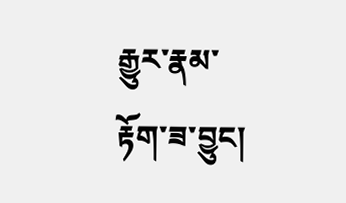རྒྱུར་རྣམ་རྟོག་ཟ་བྱུང།